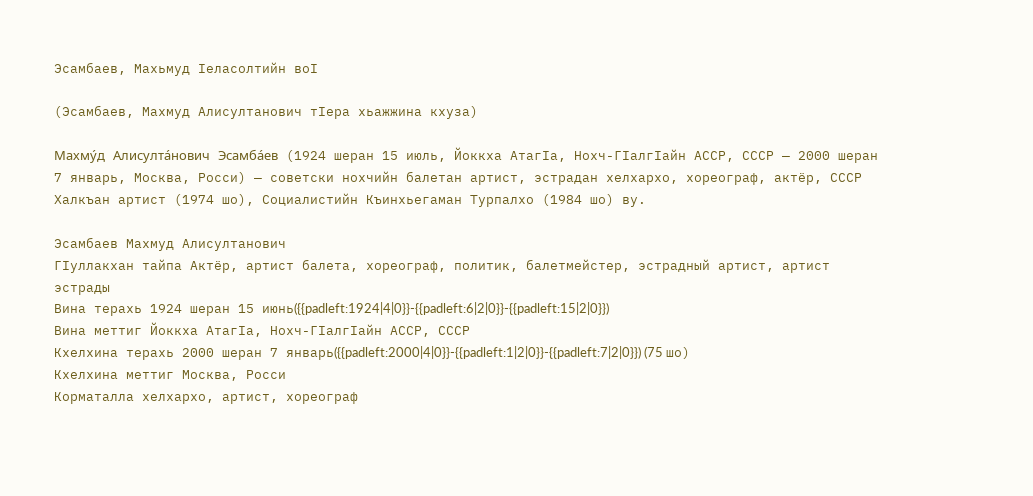Эсамбаев, Махьмуд Ӏеласолтийн воӀ

(Эсамбаев, Махмуд Алисултанович тӀера хьажжина кхуза)

Махму́д Алисулта́нович Эсамба́ев (1924 шеран 15 июль, Йоккха АтагӀа, Нохч-ГӀалгӀайн АССР, СССР — 2000 шеран 7 январь, Москва, Росси) — советски нохчийн балетан артист, эстрадан хелхархо, хореограф, актёр, СССР Халкъан артист (1974 шо), Социалистийн Къинхьегаман Турпалхо (1984 шо) ву.

Эсамбаев Махмуд Алисултанович
ГӀуллакхан тайпа Актёр, артист балета, хореограф, политик, балетмейстер, эстрадный артист, артист эстрады
Вина терахь 1924 шеран 15 июнь({{padleft:1924|4|0}}-{{padleft:6|2|0}}-{{padleft:15|2|0}})
Вина меттиг Йоккха АтагӀа, Нохч-ГӀалгӀайн АССР, СССР
Кхелхина терахь 2000 шеран 7 январь({{padleft:2000|4|0}}-{{padleft:1|2|0}}-{{padleft:7|2|0}}) (75 шо)
Кхелхина меттиг Москва, Росси
Корматалла хелхархо, артист, хореограф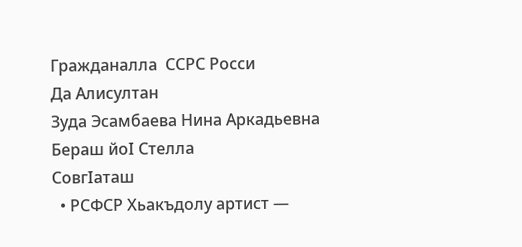Гражданалла  ССРС Росси
Да Алисултан
Зуда Эсамбаева Нина Аркадьевна
Бераш йоӀ Стелла
СовгӀаташ
  • РСФСР Хьакъдолу артист —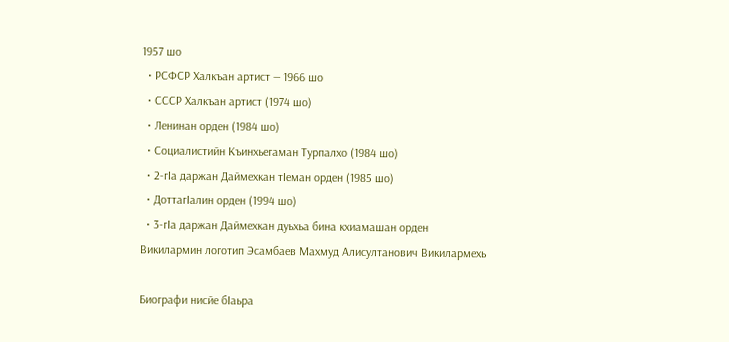1957 шо
  • РСФСР Халкъан артист — 1966 шо
  • СССР Халкъан артист (1974 шо)
  • Ленинан орден (1984 шо)
  • Социалистийн Къинхьегаман Турпалхо (1984 шо)
  • 2-гӀа даржан Даймехкан тӀеман орден (1985 шо)
  • ДоттагӀалин орден (1994 шо)
  • 3-гӀа даржан Даймехкан дуьхьа бина кхиамашан орден
Викилармин логотип Эсамбаев Махмуд Алисултанович Викилармехь

Биографи нисйе бӀаьра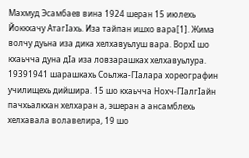Махмуд Эсамбаев вина 1924 шеран 15 июлехь Йоккхачу АтагӀахь. Иза тайпан ишхо вара[1]. Жима волчу дуьна иза дика хелхавуьлуш вара. ВорхӀ шо кхаьчча дуна дӀа иза ловзарашках хелхавуьлура. 19391941 шарашкахь Соьлжа-ГӀалара хореографин училищехь дийшира. 15 шо кхаьчча Нохч-ГӀалгӀайн пачхьалкхан хелхаран а, эшеран а ансамблехь хелхавала волавелира, 19 шо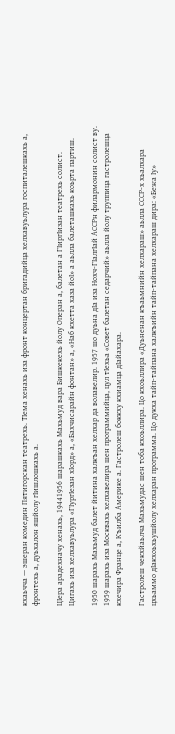кхаьчча — эшеран комедин Пятигорскан театрехь. ТӀема хенахь иза фронт концертан бригадийца хелхавуьлура госпиталешкахь а, фронтехь а, дуьхалон яшйолу гӀишлошкахь а.

ЦӀера арадехначу хенахь, 19441956 шарашкахь Махьмуд вара Бишкекехь йолу Операн а, балетан а ГӀиргӀизан театрехь солист. Цигахь иза хелхавуьлура «ГӀургӀезан хӀорд» а, «Бахчисарайн фонтан» а, «Наб кхетта хаза йоӀ» а аьлла балеташкахь коьрта партиш.

1950 шарахь Махьмуд балет йитина халкъан хелхар да волавелир. 1957 шо дуьна дӀа иза Нохч-ГӀалгӀай АССРн филармонин солист ву. 1959 шарахь иза Москвахь хелхавелира шен программийца, цул тӀехьа «Совет балетан седарчий» аьлла йолу труппица гастролешца кхечира Франце а, Къилба Америке а. Гастролеш боккху кхиамца дӀайахара.

Гастролеш чекхйаьлча Махьмудас шен тоба кхоьллира. Цо кхоьллира «Дуьненан къаьмнийн хелхараш» аьлла СССР-х хьалхара цхьаммо дӀакхоьхьушйолу хелхаран программа. Цо дукха тайп-тайпана халкъийн тайп-тайпана хелхараш дира: «Бежа Ӏу»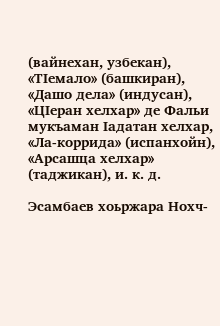(вайнехан, узбекан), «ТӀемало» (башкиран), «Дашо дела» (индусан), «ЦӀеран хелхар» де Фальи мукъаман Ӏадатан хелхар, «Ла-коррида» (испанхойн), «Арсашца хелхар» (таджикан), и. к. д.

Эсамбаев хоьржара Нохч-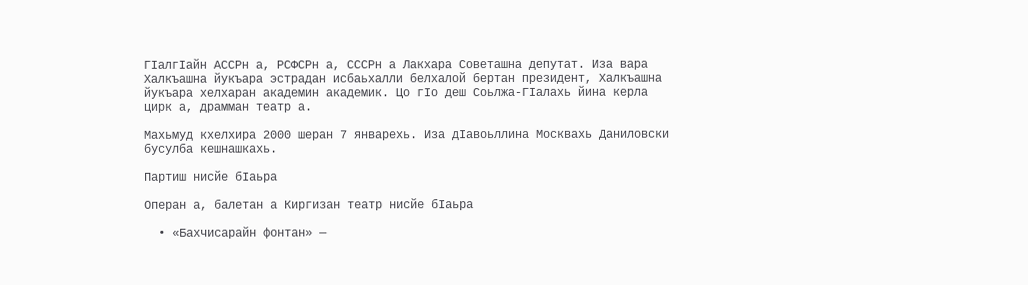ГӀалгӀайн АССРн а, РСФСРн а, СССРн а Лакхара Советашна депутат. Иза вара Халкъашна йукъара эстрадан исбаьхалли белхалой бертан президент, Халкъашна йукъара хелхаран академин академик. Цо гӀо деш Соьлжа-ГӀалахь йина керла цирк а, драмман театр а.

Махьмуд кхелхира 2000 шеран 7 январехь. Иза дӀавоьллина Москвахь Даниловски бусулба кешнашкахь.

Партиш нисйе бӀаьра

Операн а, балетан а Киргизан театр нисйе бӀаьра

  • «Бахчисарайн фонтан» —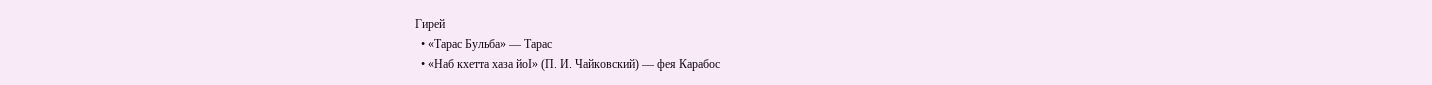Гирей
  • «Тарас Бульба» — Тарас
  • «Наб кхетта хаза йоӀ» (П. И. Чайковский) — фея Карабос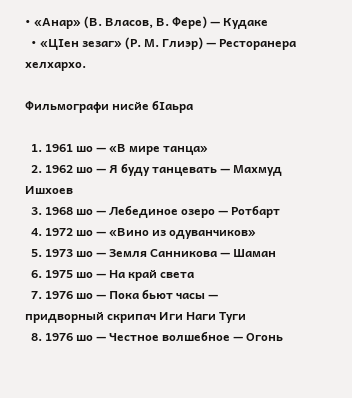• «Анар» (В. Власов, В. Фере) — Кудаке
  • «ЦӀен зезаг» (Р. М. Глиэр) — Ресторанера хелхархо.

Фильмографи нисйе бӀаьра

  1. 1961 шо — «В мире танца»
  2. 1962 шо — Я буду танцевать — Махмуд Ишхоев
  3. 1968 шо — Лебединое озеро — Ротбарт
  4. 1972 шо — «Вино из одуванчиков»
  5. 1973 шо — Земля Санникова — Шаман
  6. 1975 шо — На край света
  7. 1976 шо — Пока бьют часы — придворный скрипач Иги Наги Туги
  8. 1976 шо — Честное волшебное — Огонь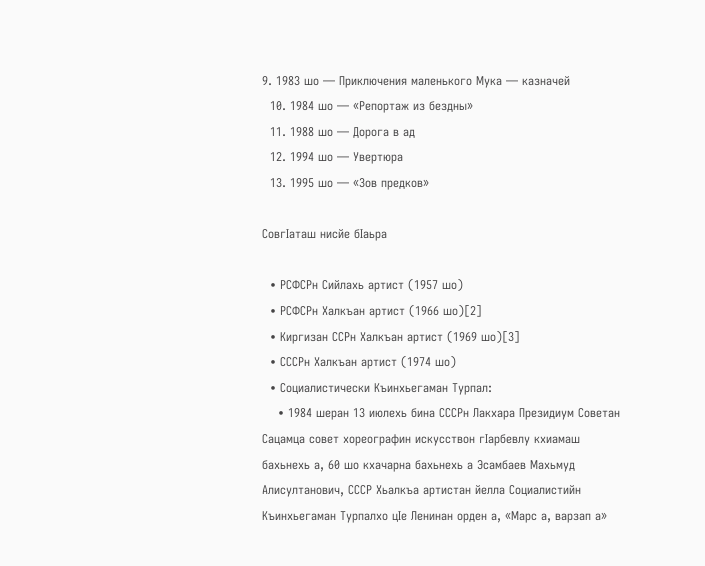9. 1983 шо — Приключения маленького Мука — казначей
  10. 1984 шо — «Репортаж из бездны»
  11. 1988 шо — Дорога в ад
  12. 1994 шо — Увертюра
  13. 1995 шо — «Зов предков»

СовгӀаташ нисйе бӀаьра

  • РСФСРн Сийлахь артист (1957 шо)
  • РСФСРн Халкъан артист (1966 шо)[2]
  • Киргизан ССРн Халкъан артист (1969 шо)[3]
  • СССРн Халкъан артист (1974 шо)
  • Социалистически Къинхьегаман Турпал:
    • 1984 шеран 13 июлехь бина СССРн Лакхара Президиум Советан Сацамца совет хореографин искусствон гӀарбевлу кхиамаш бахьнехь а, 60 шо кхачарна бахьнехь а Эсамбаев Махьмуд Алисултанович, СССР Хьалкъа артистан йелла Социалистийн Къинхьегаман Турпалхо цӀе Ленинан орден а, «Марс а, варзап а»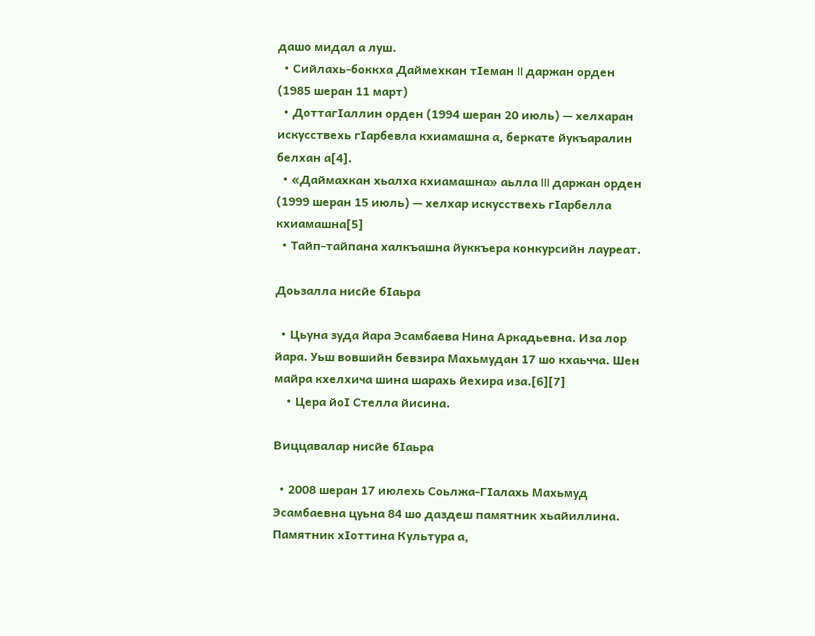дашо мидал а луш.
  • Сийлахь-боккха Даймехкан тӀеман II даржан орден (1985 шеран 11 март)
  • ДоттагӀаллин орден (1994 шеран 20 июль) — хелхаран искусствехь гӀарбевла кхиамашна а, беркате йукъаралин белхан а[4].
  • «Даймахкан хьалха кхиамашна» аьлла III даржан орден (1999 шеран 15 июль) — хелхар искусствехь гӀарбелла кхиамашна[5]
  • Тайп-тайпана халкъашна йуккъера конкурсийн лауреат.

Доьзалла нисйе бӀаьра

  • Цьуна зуда йара Эсамбаева Нина Аркадьевна. Иза лор йара. Уьш вовшийн бевзира Махьмудан 17 шо кхаьчча. Шен майра кхелхича шина шарахь йехира иза.[6][7]
    • Цера йоӀ Стелла йисина.

Виццавалар нисйе бӀаьра

  • 2008 шеран 17 июлехь Соьлжа-ГӀалахь Махьмуд Эсамбаевна цуьна 84 шо даздеш памятник хьайиллина. Памятник хӀоттина Культура а,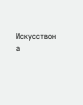Искусствон а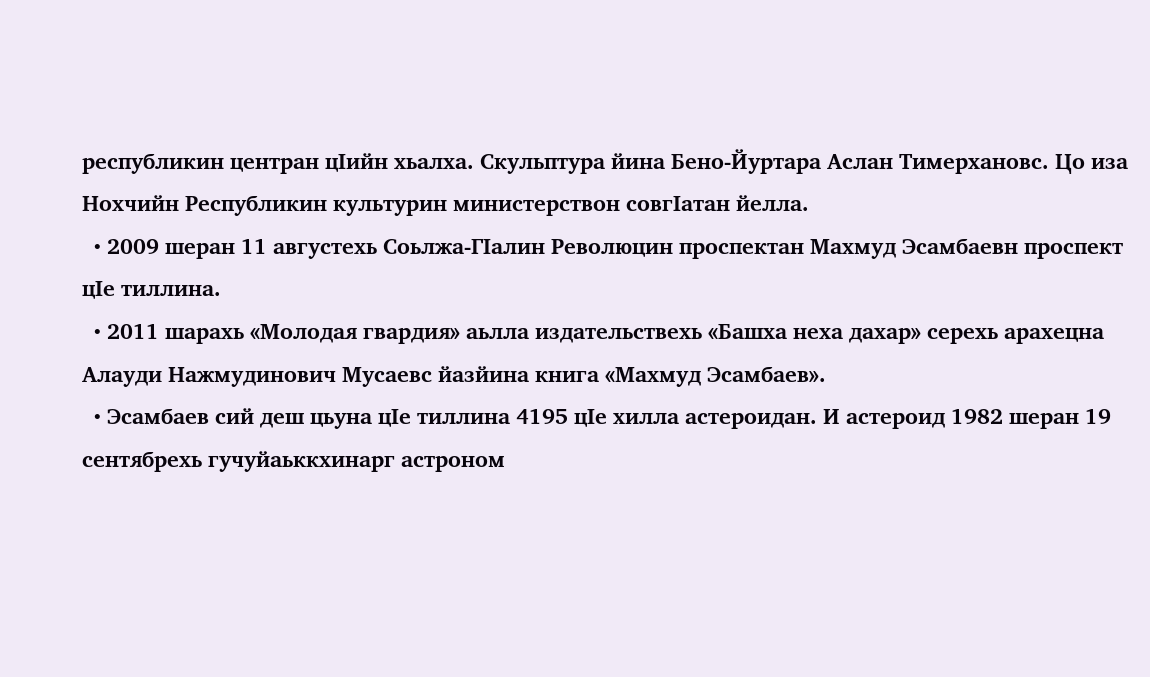республикин центран цӀийн хьалха. Скульптура йина Бено-Йуртара Аслан Тимерхановс. Цо иза Нохчийн Республикин культурин министерствон совгӀатан йелла.
  • 2009 шеран 11 августехь Соьлжа-ГӀалин Революцин проспектан Махмуд Эсамбаевн проспект цӀе тиллина.
  • 2011 шарахь «Молодая гвардия» аьлла издательствехь «Башха неха дахар» серехь арахецна Алауди Нажмудинович Мусаевс йазйина книга «Махмуд Эсамбаев».
  • Эсамбаев сий деш цьуна цӀе тиллина 4195 цӀе хилла астероидан. И астероид 1982 шеран 19 сентябрехь гучуйаьккхинарг астроном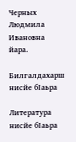Черных Людмила Ивановна йара.

Билгалдахарш нисйе бӀаьра

Литература нисйе бӀаьра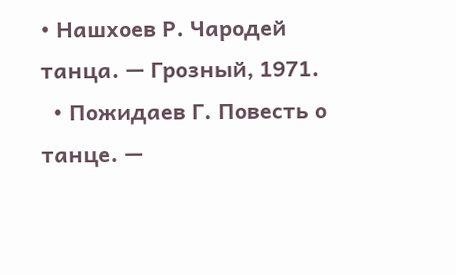• Нашхоев Р. Чародей танца. — Грозный, 1971.
  • Пожидаев Г. Повесть о танце. —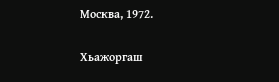Москва, 1972.

Хьажоргаш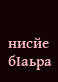нисйе бӀаьра